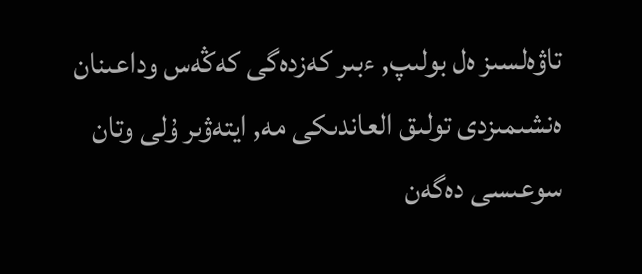تاۋەلسىز ەل بولىپ, ءبىر كەزدەگى كەڭەس وداعىنان ەنشىمىزدى تولىق العاندىكى مە, ايتەۋىر ۇلى وتان سوعىسى دەگەن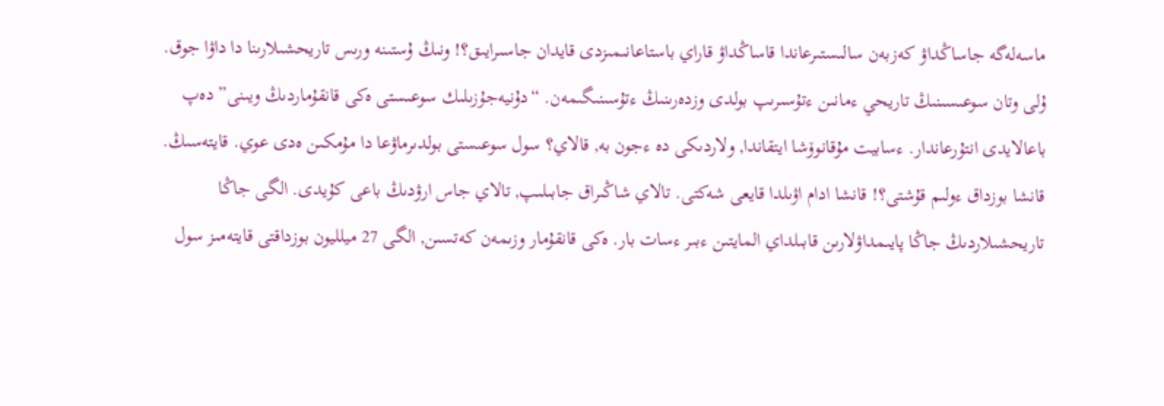ماسەلەگە جاساڭداۋ كەزبەن سالىستىرعاندا قاساڭداۋ قاراي باستاعانىمىزدى قايدان جاسىرايىق؟! ونىڭ ۇستىنە ورىس تاريحشىلارىنا دا داۋا جوق. ۇلى وتان سوعىسىنىڭ تاريحي ءمانىن ءتۇسىرىپ بولدى وزدەرىنىڭ ءتۇسىنىگىمەن. “دۇنيەجۇزىلىك سوعىستى ەكى قانقۇماردىڭ ويىنى” دەپ باعالايدى انتۇرعاندار. ءسابيت مۇقانوۆشا ايتقاندا, ولاردىكى دە ءجون بە, قالاي؟ سول سوعىستى بولدىرماۋعا دا مۇمكىن ەدى عوي. قايتەسىڭ. قانشا بوزداق ءولىم قۇشتى؟! قانشا ادام اۋىلدا قايعى شەكتى. تالاي شاڭىراق جابىلىپ, تالاي جاس ارۋدىڭ باعى كۇيدى. الگى جاڭا تاريحشىلاردىڭ جاڭا پايىمداۋلارىن قابىلداي المايتىن ءبىر ءسات بار. ەكى قانقۇمار وزىمەن كەتسىن, الگى 27 ميلليون بوزداقتى قايتەمىز سول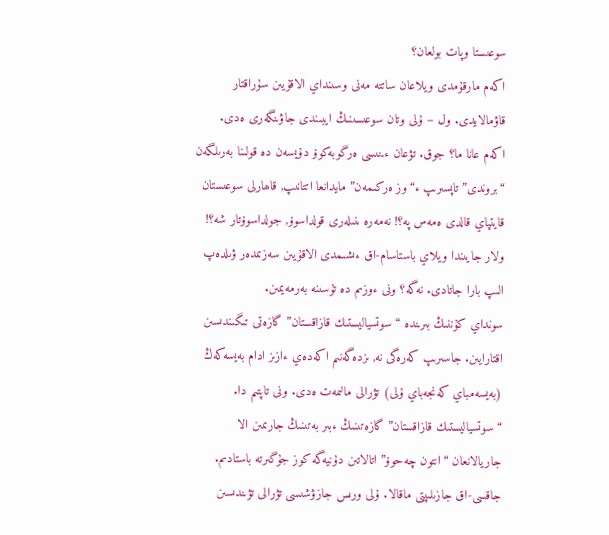سوعىستا وپات بولعان؟
اكەم مارقۇمدى ويلاعان ساتتە مەنى وسىنداي الاقۇيىن سۇراقتار قاۋمالايدى. ول – ۇلى وتان سوعىسىنىڭ ايبىندى جاۋىنگەرى ەدى. اكەم عانا ما؟ جوق. تۋعان ءىنىسى ەرگوبەكوۆ دۇيسەن دە قولىنا بەرىلگەن “بروندى” تاپسىرىپ ء“وز ەركىمەن” مايدانعا اتتانىپ, قاھارلى سوعىستان قايتپاي قالدى ەمەس پە؟! نەمەرە ىنىلەرى قولداسوۆ, جولداسوۆتار شە؟! ولار جايىندا ويلاي باستاسام-اق ءىشىمدى الاقۇيىن سەزىمدەر ۋىلدەپ الىپ بارا جاتادى. نەگە؟ ونى ءوزىم دە تۇسىنە بەرمەيمىن.
سونداي كۇننىڭ بىرىندە “سوتسياليستىك قازاقستان” گازەتى تىگىندىسىن اقتارايىن. جاسىرىپ كەرەگى نە, ىزدەگەنىم اكەدەي ءازىز ادام بەيسەكەڭ (بەيسەمباي كەنجەباي ۇلى) تۋرالى مالىمەت ەدى. ونى تاپتىم دا. “سوتسياليستىك قازاقستان” گازەتىنىڭ ءبىر بەتىنىڭ جارىمىن الا جاريالانعان “انتون چەحوۆ” اتالاتىن دۇنيەگە كوز جۇگىرتە باستادىم. جاقسى-اق جازىلىپتى ماقالا. ۇلى ورىس جازۋشىسى تۋرالى تۋىندىسىن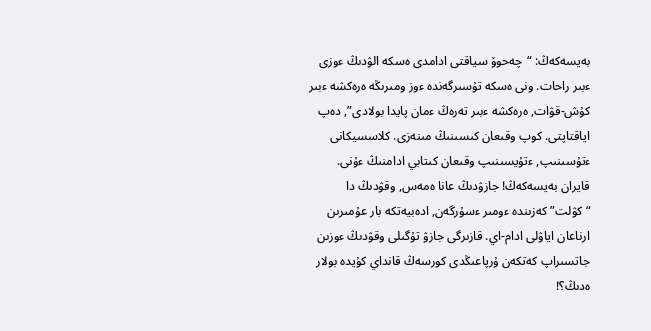بەيسەكەڭ: “چەحوۆ سياقتى ادامدى ەسكە الۋدىڭ ءوزى ءبىر راحات. ونى ەسكە تۇسىرگەندە ءوز ومىرىڭە ەرەكشە ءبىر كۇش-قۋات, ەرەكشە ءبىر تەرەڭ ءمان پايدا بولادى”, دەپ اياقتاپتى. كوپ وقىعان كىسىنىڭ مىنەزى. كلاسسيكانى ءتۇسىنىپ, ءتۇيسىنىپ وقىعان كىتابي ادامنىڭ ءۇنى. قايران بەيسەكەڭ! جازۋدىڭ عانا ەمەس, وقۋدىڭ دا “كۋلت” كەزىندە ءومىر ءسۇرگەن, ادەبيەتكە بار عۇمىرىن ارناعان اياۋلى ادام-اي. قازىرگى جازۋ تۇگىلى وقۋدىڭ ءوزىن جاتسىراپ كەتكەن ۇرپاعىڭدى كورسەڭ قانداي كۇيدە بولار ەدىڭ؟!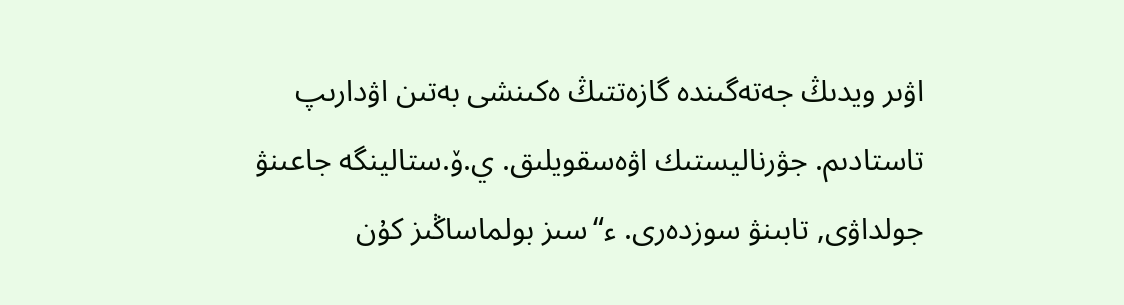اۋىر ويدىڭ جەتەگىندە گازەتتىڭ ەكىنشى بەتىن اۋدارىپ تاستادىم. جۋرناليستىك اۋەسقويلىق. ي.ۆ.ستالينگە جاعىنۋ جولداۋى, تابىنۋ سوزدەرى. ء“سىز بولماساڭىز كۇن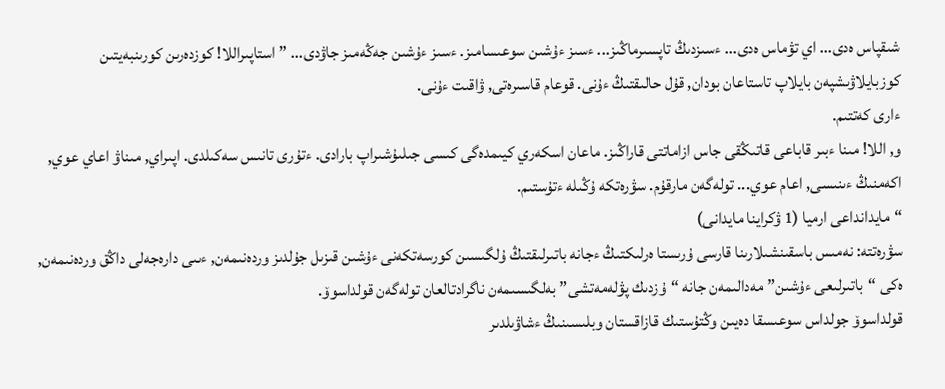شىقپاس ەدى... اي تۋماس ەدى... ءسىزدىڭ تاپسىرماڭىز... ءسىز ءۇشىن سوعىسامىز. ءسىز ءۇشىن جەڭەمىز جاۋدى... ” استاپىراللا! كوزدەرىن كورىنبەيتىن كوزبايلاۋىشپەن بايلاپ تاستاعان بودان, قۇل حالىقتىڭ ءۇنى. قوعام قاسىرەتى, ۋاقىت ءۇنى.
ءارى كەتتىم.
و, اللا! مىنا ءبىر قاباعى قاتىڭقى جاس ازاماتتى قاراڭىز. ماعان اسكەري كيىمدەگى كىسى جىلىۇشىراپ بارادى. ءتۇرى تانىس سەكىلدى. اپىراي, مىناۋ اعاي عوي, اكەمنىڭ ءىنىسى, اعام عوي... تولەگەن مارقۇم. سۋرەتكە ۇڭىلە ءتۇستىم.
“مايدانداعى ارميا (1 ۋكراينا مايدانى)
سۋرەتتە: نەمىس باسقىنشىلارىنا قارسى ۇرىستا ەرلىكتىڭ ءجانە باتىرلىقتىڭ ۇلگىسىن كورسەتكەنى ءۇشىن قىزىل جۇلدىز وردەنىمەن, ءىىى دارەجەلى داڭق وردەنىمەن, ەكى “باتىرلىعى ءۇشىن” مەدالىمەن جانە “ۇزدىك پۋلەمەتشى” بەلگىسىمەن ناگرادتالعان تولەگەن قولداسوۆ.
قولداسوۆ جولداس سوعىسقا دەيىن وڭتۇستىك قازاقستان وبلىسىنىڭ ءشاۋىلدىر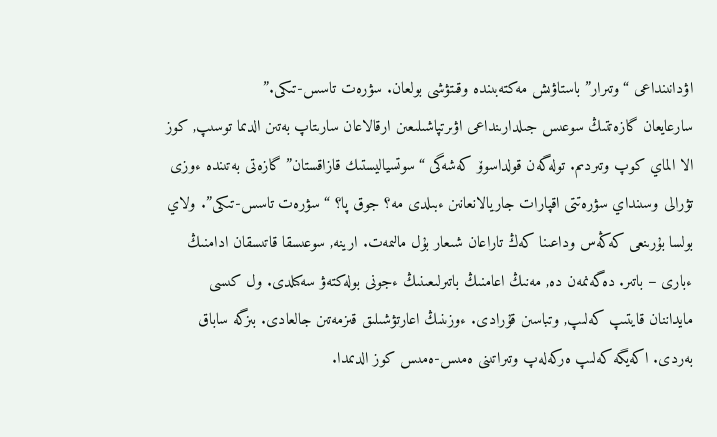اۋدانىنداعى “وتىرار” باستاۋىش مەكتەبىندە وقىتۋشى بولعان. سۋرەت تاسس-تىكى.”
سارعايعان گازەتتىڭ سوعىس جىلدارىنداعى اۋىرتپاشىلىعىن ارقالاعان سارىتاپ بەتىن الدىما توسىپ, كوز الا الماي كوپ وتىردىم. تولەگەن قولداسوۆ كەشەگى “سوتسياليستىك قازاقستان” گازەتى بەتىندە ءوزى تۋرالى وسىنداي سۋرەتتى اقپارات جاريالانعانىن ءبىلدى مە؟ جوق پا؟ “سۋرەت تاسس-تىكى”. ولاي بولسا بۇرىنعى كەڭەس وداعىنا كەڭ تاراعان شىعار بۇل مالىمەت. ارينە, سوعىسقا قاتىسقان ادامنىڭ ءبارى – باتىر. دەگەنمەن دە, مەنىڭ اعامنىڭ باتىرلىعىنىڭ ءجونى بولەكتەۋ سەكىلدى. ول كىسى مايداننان قايتىپ كەلىپ, وتباسىن قۇرادى. ءوزىنىڭ اعارتۋشىلىق قىزمەتىن جالعادى. بىزگە ساباق بەردى. اكەيگە كەلىپ ەركەلەپ وتىراتىنى ەمىس-ەمىس كوز الدىمدا.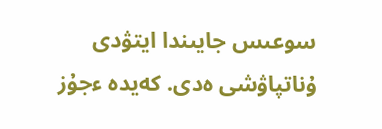سوعىس جايىندا ايتۋدى ۇناتپاۋشى ەدى. كەيدە ءجۇز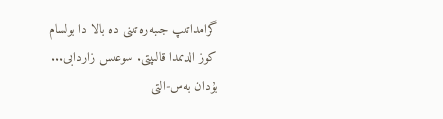گرامداتىپ جىبەرەتىنى دە بالا دا بولسام كوز الدىمدا قالىپتى. سوعىس زاردابى... بۇدان بەس-التى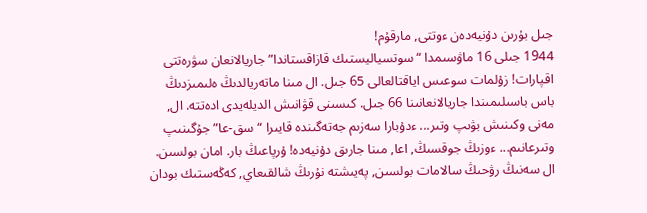جىل بۇرىن دۇنيەدەن ءوتتى, مارقۇم!
1944 جىلى 16 ماۋسىمدا “سوتسياليستىك قازاقستاندا” جاريالانعان سۋرەتتى اقپارات! زۇلمات سوعىس اياقتالعالى 65 جىل. ال مىنا ماتەريالدىڭ ەلىمىزدىڭ باس باسىلىمىندا جاريالانعانىنا 66 جىل. كىسىنى قۋانىش الديلەيدى ادەتتە. ال, مەنى وكىنىش بۋىپ وتىر... ءدۇبارا سەزىم جەتەگىندە قايىرا “سق-عا” جۇگىنىپ وتىرعانىم... ءوزىڭ جوقسىڭ, اعا, مىنا جارىق دۇنيەدە! ۇرپاعىڭ بار. امان بولسىن. ال سەنىڭ رۋحىڭ سالامات بولسىن, پەيىشتە نۇرىڭ شالقىعاي, كەڭەستىك بودان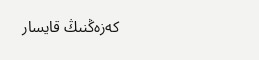كەزەڭنىڭ قايسار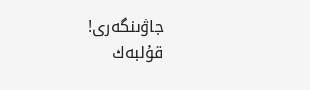جاۋىنگەرى!
قۇلبەك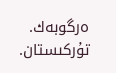ەرگوبەك. تۇركىستان.